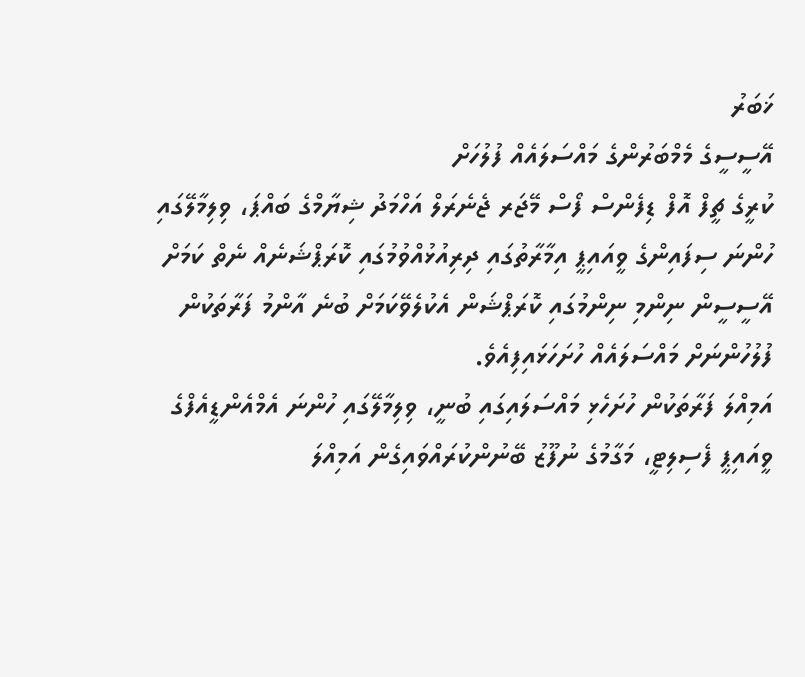ޚަބަރު
އޭސީސީގެ މެމްބަރުންގެ މައްސަލައެއް ފުލުހަށް
ކުރީގެ ޗީފް އޮފް ޑިފެންސް ފޯސް މޭޖަރ ޖެނެރަލް އަހްމަދު ޝިޔާމްގެ ބައްޕަ، ވިލިމާލޭގައި ހުންނަ ސިފައިންގެ ވީއައިޕީ އިމާރާތުގައި ދިރިއުޅުއްވުމުގައި ކޮރަޕްޝަނެއް ނެތް ކަމަށް އޭސީސީން ނިންމި ނިންމުގައި ކޮރަޕްޝަން އެކުލެވޭކަމަށް ބުނެ އާންމު ފަރާތަކުން ފުލުހުންނަށް މައްސަލައެއް ހުށަހަޅައިފިއެވެ.
އަމިއްލަ ފަރާތަކުން ހުށަހެޅި މައްސަލައިގައި ބުނީ، ވިލިމާލޭގައި ހުންނަ އެމްއެންޑީއެފްގެ ވީއައިޕީ ފެސިލިޓީ، މަގާމުގެ ނުފޫޒު ބޭނުންކުރައްވައިގެން އަމިއްލަ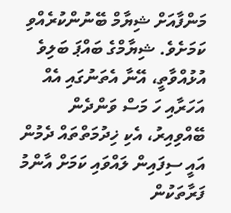މަންފާއަށް ޝިޔާމް ބޭނުންކުރެއްވި ކަމަށެވެ. ޝިޔާމްގެ ބައްޕަ ބަލިވެ އުޅުއްވާތީ، އޭނާ އެތަނުގައި އެއް އަހަރާއި ހަ މަސް ވަންދެން ބޭއްވިއިރު، އެކި ޚިދުމަތްތައް ދެމުން އައީ ސިފައިން ލައްވައި ކަމަށް އާންމު ފަރާތަކުން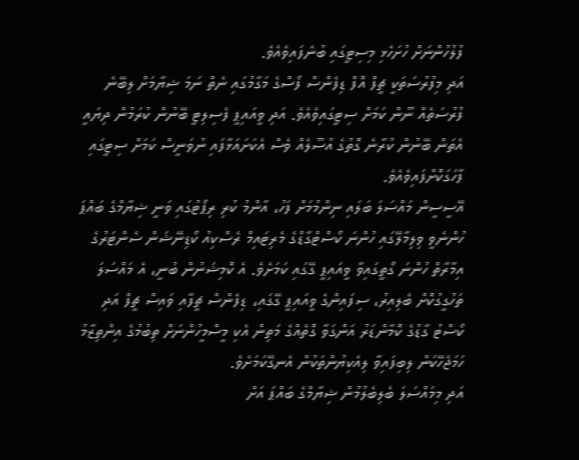ފުލުހުންނަށް ހުށަހެޅި މިސިޓީގައި ބުނެފައިވެއެވެ.
އަދި މިފުރުސަތަކީ ޗީފް އޮފް ޑިފެންސް ފޯސްގެ މަގާމުގައި ނެތް ނަމަ ޝިޔާމަށް ލިބޭނެ ފުރުސަތެއް ނޫން ކަމަށް ސިޓީގައިވެއެވެ. އަދި ވީއައިޕީ ފެސިލިޓީ ބޭނުން ކުރަމުން ދިޔައީ އެތަން ބޭނުން ކުރާނެ ގޮތުގެ އުސޫލެއް ވެސް އެކަށައަޅާފައި ނުވަނީސް ކަމަށް ސިޓީގައި ފާހަގަކޮށްފައިވެއެވެ.
އޭސީސީން މައްސަލަ ބަލައި ނިންމުމަށް ފަހު، އާންމު ކުރި ރިޕޯޓުގައި ވަނީ ޝިޔާމްގެ ބައްޕަ ހުންނެވީ ވިލިމާލޭގައި ހުންނަ ކޯސްޓްގާޑްގެ މެރިޓައިމް ރެސްކިއު ކޯޑިނޭޝަން ސެންޓަރުގެ އިމާރާތް ހުންނަ ގޯތީގައިވާ ވީއައިޕީ ގޭގައި ކަމަށެވެ. އެ ކޮމިޝަނުން ބުނީ، އެ މައްސަލަ ތަހުގީގުކޮށް ބެލިއިރު، ސިފައިންގެ ވީއައިޕީ ގޭގައި، ޑިފެންސް ޗީފާއި ވައިސް ޗީފް އަދި ކޯސްޓު ގާޑުގެ ކޮމާންޑަރު އަންގަވާ ގޮތެއްގެ މަތިން އެކި މީސްމީހުންނަށް ތިބުމުގެ އިންތިޒާމު ހަމަޖެހޭކަން ލިބިފައިވާ ލިއެކިޔުންތަކުން އެނގޭކަމަށެވެ.
އަދި މިމައްސަލަ ބެލިބެލުމުން ޝިޔާމްގެ ބައްޕަ އަށް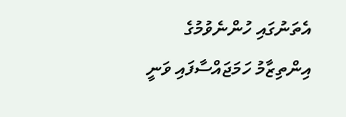އެތަނުގައި ހުންނެވުމުގެ އިންތިޒާމު ހަމަޖައްސާފައި ވަނީ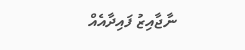ނާޖާއިޒު ފައިދާއެއް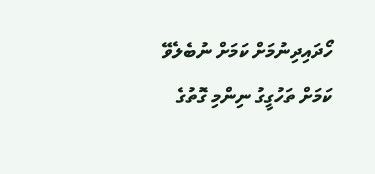ހޯދައިދިނުމަށް ކަމަށް ނުބެލެވޭ ކަމަށް ތަހުގީގު ނިންމި ގޮތުގެ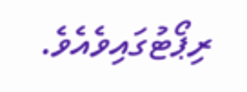ރިޕޯޓުގައިވެއެވެ.